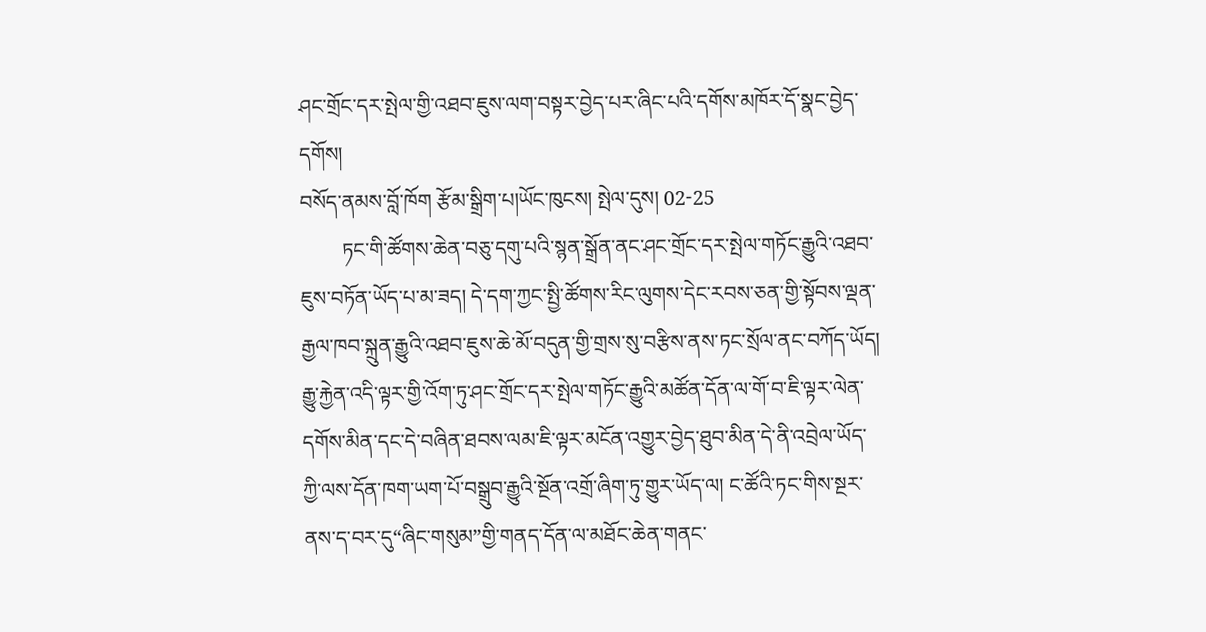ཤང་གྲོང་དར་སྤེལ་གྱི་འཐབ་ཇུས་ལག་བསྟར་བྱེད་པར་ཞིང་པའི་དགོས་མཁོར་དོ་སྣང་བྱེད་དགོས།
བསོད་ནམས་བློ་ཁོག རྩོམ་སྒྲིག་པ།ཡོང་ཁུངས། སྤེལ་དུས། 02-25
        ཏང་གི་ཚོགས་ཆེན་བཅུ་དགུ་པའི་སྙན་སྒྲོན་ནང་ཤང་གྲོང་དར་སྤེལ་གཏོང་རྒྱུའི་འཐབ་ཇུས་བཏོན་ཡོད་པ་མ་ཟད། དེ་དག་ཀྱང་སྤྱི་ཚོགས་རིང་ལུགས་དེང་རབས་ཅན་གྱི་སྟོབས་ལྡན་རྒྱལ་ཁབ་སྐྲུན་རྒྱུའི་འཐབ་ཇུས་ཆེ་མོ་བདུན་གྱི་གྲས་སུ་བརྩིས་ནས་ཏང་སྲོལ་ནང་བཀོད་ཡོད། རྒྱུ་རྐྱེན་འདི་ལྟར་གྱི་འོག་ཏུ་ཤང་གྲོང་དར་སྤེལ་གཏོང་རྒྱུའི་མཚོན་དོན་ལ་གོ་བ་ཇི་ལྟར་ལེན་དགོས་མིན་དང་དེ་བཞིན་ཐབས་ལམ་ཇི་ལྟར་མངོན་འགྱུར་བྱེད་ཐུབ་མིན་དེ་ནི་འབྲེལ་ཡོད་ཀྱི་ལས་དོན་ཁག་ཡག་པོ་བསྒྲུབ་རྒྱུའི་སྔོན་འགྲོ་ཞིག་ཏུ་གྱུར་ཡོད་ལ། ང་ཚོའི་ཏང་གིས་སྔར་ནས་ད་བར་དུ“ཞིང་གསུམ”གྱི་གནད་དོན་ལ་མཐོང་ཆེན་གནང་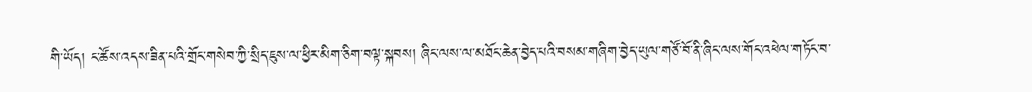གི་ཡོད། ང་ཚོས་འདས་ཟིན་པའི་གྲོང་གསེབ་ཀྱི་སྲིད་ཇུས་ལ་ཕྱིར་མིག་ཅིག་བལྟ་སྐབས། ཞིང་ལས་ལ་མཐོང་ཆེན་བྱེད་པའི་བསམ་གཞིག་བྱེད་ཡུལ་གཙོ་བོ་ནི་ཞིང་ལས་གོང་འཕེལ་གཏོང་བ་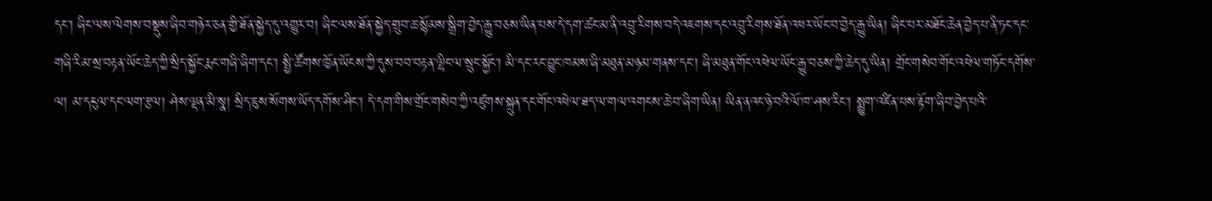དང་། ཞིང་ལས་ལེགས་བསྡུས་ཞིབ་གཉེར་ཅན་གྱི་ཐོན་སྐྱེད་དུ་འགྱུར་བ། ཞིང་ལས་ཐོན་སྐྱེད་གྲུབ་ཆ་སྙོམས་སྒྲིག་བྱེད་རྒྱུ་བཅས་ཡིན་པས་དེ་དག་ཚང་མ་ནི་འབྲུ་རིགས་བདེ་འཇགས་དང་འབྲུ་རིགས་ཐོན་འཕར་ཡོང་བ་བྱེད་རྒྱུ་ཡིན། ཞིང་པར་མཐོང་ཆེན་བྱེད་པ་ནི་ཏང་དང་གཞི་རིམ་སྲ་བརྟན་ཡོང་ཆེད་ཀྱི་སྲིད་སྐྱོང་རྨང་གཞི་ཞིག་དང་། སྤྱི་ཚོགས་ཁྱོན་ཡོངས་ཀྱི་དུས་བབ་བརྟན་ལྷིང་ལ་སྲུང་སྐྱོང་། མི་དང་རང་བྱུང་ཁམས་ཞི་མཐུན་མཉམ་གནས་དང་། ཞི་མཐུན་གོང་འཕེལ་ཡོང་རྒྱུ་བཅས་ཀྱི་ཆེད་དུ་ཡིན། གྲོང་གསེབ་གོང་འཕེལ་གཏོང་དགོས་ལ། མ་དངུལ་དང་ལག་རྩལ། ཤེས་ལྡན་མི་སྣ། སྲིད་ཇུས་སོགས་ཡོད་དགོས་ཤིང་། དེ་དག་གིས་གྲོང་གསེབ་ཀྱི་འཛུགས་སྐྲུན་དང་གོང་འཕེལ་ཐད་ལ་གལ་འགངས་ཆེ་བ་ཞིག་ཡིན། ཡིན་ནའང་ཉེ་བའི་ལོ་ཁ་ཤས་རིང་། སྨྱུག་འཛིན་པས་རྟོག་ཞིབ་བྱེད་པའི་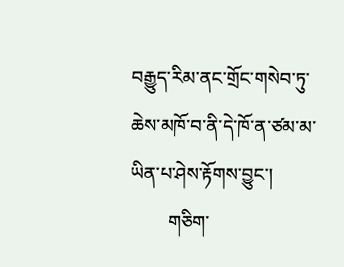བརྒྱུད་རིམ་ནང་གྲོང་གསེབ་ཏུ་ཆེས་མཁོ་བ་ནི་དེ་ཁོ་ན་ཙམ་མ་ཡིན་པ་ཤེས་རྟོགས་བྱུང་།
        གཅིག་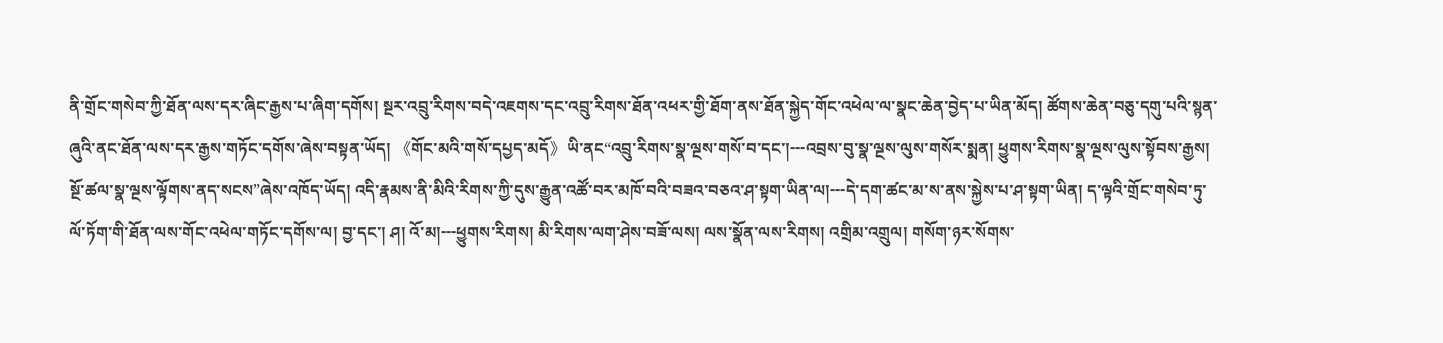ནི་གྲོང་གསེབ་ཀྱི་ཐོན་ལས་དར་ཞིང་རྒྱས་པ་ཞིག་དགོས། སྔར་འབྲུ་རིགས་བདེ་འཇགས་དང་འབྲུ་རིགས་ཐོན་འཕར་གྱི་ཐོག་ནས་ཐོན་སྐྱེད་གོང་འཕེལ་ལ་སྣང་ཆེན་བྱེད་པ་ཡིན་མོད། ཚོགས་ཆེན་བཅུ་དགུ་པའི་སྙན་ཞུའི་ནང་ཐོན་ལས་དར་རྒྱས་གཏོང་དགོས་ཞེས་བསྟན་ཡོད། 《གོང་མའི་གསོ་དཔྱད་མདོ》ཡི་ནང“འབྲུ་རིགས་སྣ་ལྔས་གསོ་བ་དང་།---འབྲས་བུ་སྣ་ལྔས་ལུས་གསོར་སྨན། ཕྱུགས་རིགས་སྣ་ལྔས་ལུས་སྟོབས་རྒྱས། སྔོ་ཚལ་སྣ་ལྔས་ལྟོགས་ནད་སངས”ཞེས་འཁོད་ཡོད། འདི་རྣམས་ནི་མིའི་རིགས་ཀྱི་དུས་རྒྱུན་འཚོ་བར་མཁོ་བའི་བཟའ་བཅའ་ཤ་སྟག་ཡིན་ལ།---དེ་དག་ཚང་མ་ས་ནས་སྐྱེས་པ་ཤ་སྟག་ཡིན། ད་ལྟའི་གྲོང་གསེབ་ཏུ་ལོ་ཏོག་གི་ཐོན་ལས་གོང་འཕེལ་གཏོང་དགོས་ལ། བྱ་དང་། ཤ། འོ་མ།---ཕྱུགས་རིགས། མི་རིགས་ལག་ཤེས་བཟོ་ལས། ལས་སྣོན་ལས་རིགས། འགྲིམ་འགྲུལ། གསོག་ཉར་སོགས་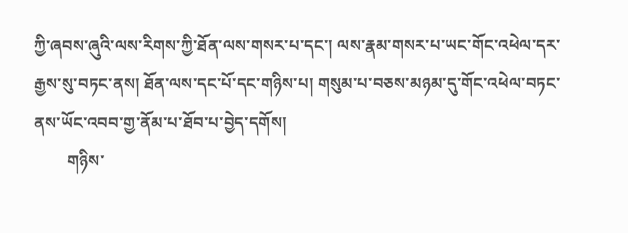ཀྱི་ཞབས་ཞུའི་ལས་རིགས་ཀྱི་ཐོན་ལས་གསར་པ་དང་། ལས་རྣམ་གསར་པ་ཡང་གོང་འཕེལ་དར་རྒྱས་སུ་བཏང་ནས། ཐོན་ལས་དང་པོ་དང་གཉིས་པ། གསུམ་པ་བཅས་མཉམ་དུ་གོང་འཕེལ་བཏང་ནས་ཡོང་འབབ་གྱ་ནོམ་པ་ཐོབ་པ་བྱེད་དགོས།
        གཉིས་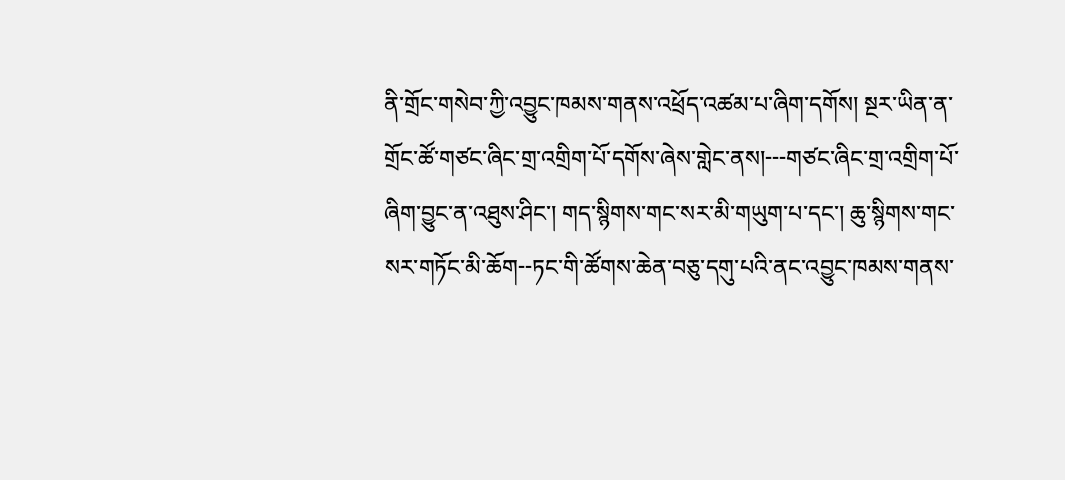ནི་གྲོང་གསེབ་ཀྱི་འབྱུང་ཁམས་གནས་འཕྲོད་འཚམ་པ་ཞིག་དགོས། སྔར་ཡིན་ན་གྲོང་ཚོ་གཙང་ཞིང་གྲ་འགྲིག་པོ་དགོས་ཞེས་གླེང་ནས།---གཙང་ཞིང་གྲ་འགྲིག་པོ་ཞིག་བྱུང་ན་འཐུས་ཤིང་། གད་སྙིགས་གང་སར་མི་གཡུག་པ་དང་། ཆུ་སྙིགས་གང་སར་གཏོང་མི་ཆོག--ཏང་གི་ཚོགས་ཆེན་བཅུ་དགུ་པའི་ནང་འབྱུང་ཁམས་གནས་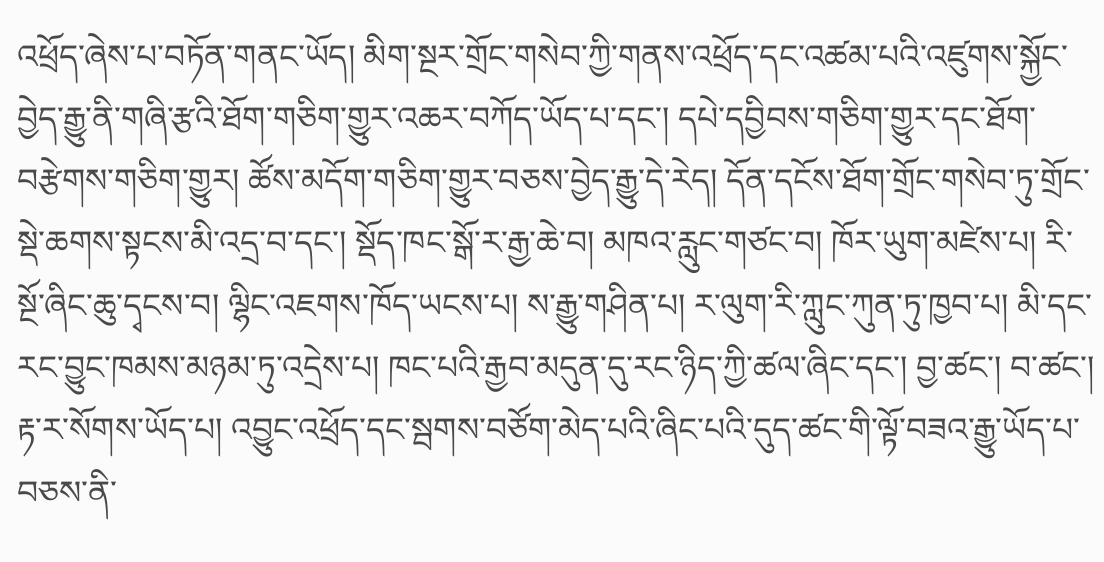འཕྲོད་ཞེས་པ་བཏོན་གནང་ཡོད། མིག་སྔར་གྲོང་གསེབ་ཀྱི་གནས་འཕྲོད་དང་འཚམ་པའི་འཛུགས་སྐྱོང་བྱེད་རྒྱུ་ནི་གཞི་རྩའི་ཐོག་གཅིག་གྱུར་འཆར་བཀོད་ཡོད་པ་དང་། དཔེ་དབྱིབས་གཅིག་གྱུར་དང་ཐོག་བརྩེགས་གཅིག་གྱུར། ཚོས་མདོག་གཅིག་གྱུར་བཅས་བྱེད་རྒྱུ་དེ་རེད། དོན་དངོས་ཐོག་གྲོང་གསེབ་ཏུ་གྲོང་སྡེ་ཆགས་སྟངས་མི་འདྲ་བ་དང་། སྡོད་ཁང་སྒོ་ར་རྒྱ་ཆེ་བ། མཁའ་རླུང་གཙང་བ། ཁོར་ཡུག་མཛེས་པ། རི་སྔོ་ཞིང་ཆུ་དྭངས་བ། ལྷིང་འཇགས་ཁོད་ཡངས་པ། ས་རྒྱུ་གཤིན་པ། ར་ལུག་རི་ཀླུང་ཀུན་ཏུ་ཁྱབ་པ། མི་དང་རང་བྱུང་ཁམས་མཉམ་ཏུ་འདྲེས་པ། ཁང་པའི་རྒྱབ་མདུན་དུ་རང་ཉིད་ཀྱི་ཚལ་ཞིང་དང་། བྱ་ཚང་། བ་ཚང་། རྟ་ར་སོགས་ཡོད་པ། འབྱུང་འཕྲོད་དང་སྦགས་བཙོག་མེད་པའི་ཞིང་པའི་དུད་ཚང་གི་ལྟོ་བཟའ་རྒྱུ་ཡོད་པ་བཅས་ནི་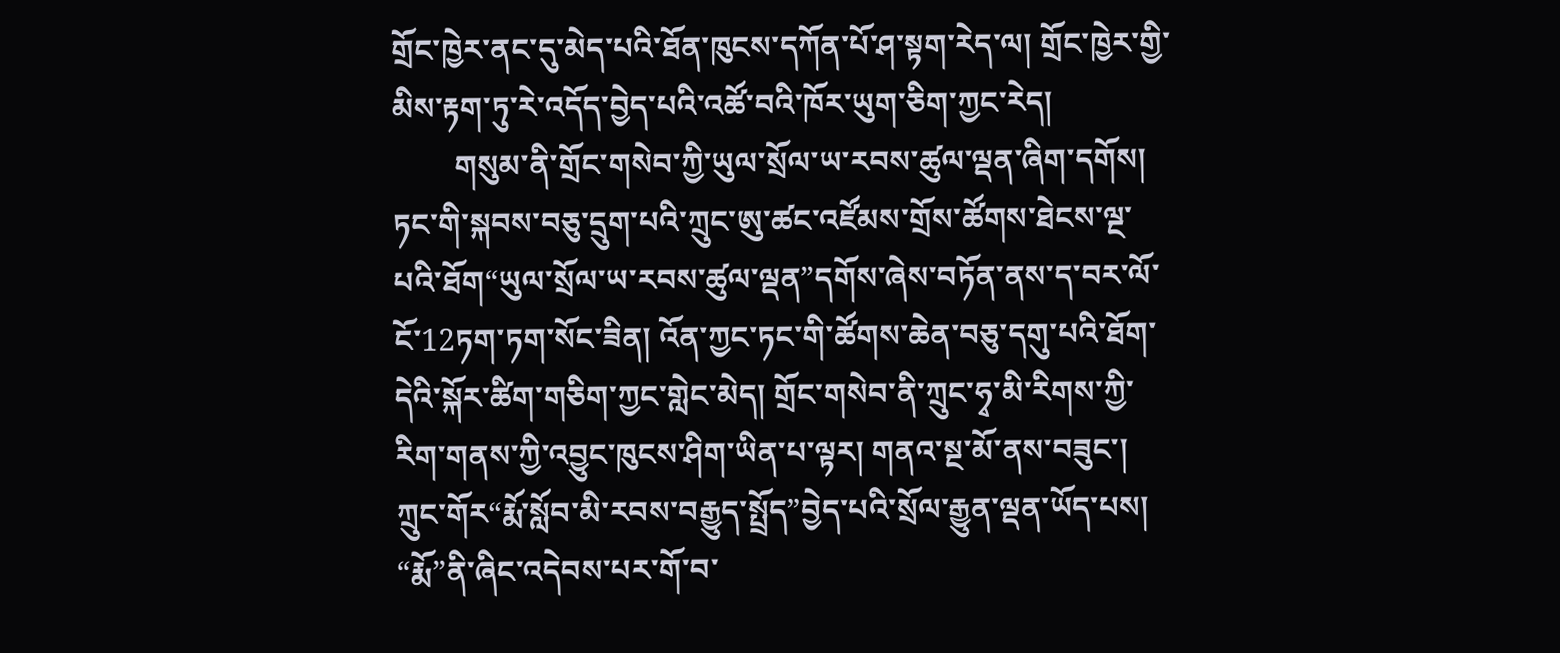གྲོང་ཁྱེར་ནང་དུ་མེད་པའི་ཐོན་ཁུངས་དཀོན་པོ་ཤ་སྟག་རེད་ལ། གྲོང་ཁྱེར་གྱི་མིས་རྟག་ཏུ་རེ་འདོད་བྱེད་པའི་འཚོ་བའི་ཁོར་ཡུག་ཅིག་ཀྱང་རེད།
        གསུམ་ནི་གྲོང་གསེབ་ཀྱི་ཡུལ་སྲོལ་ཡ་རབས་ཚུལ་ལྡན་ཞིག་དགོས། ཏང་གི་སྐབས་བཅུ་དྲུག་པའི་ཀྲུང་ཨུ་ཚང་འཛོམས་གྲོས་ཚོགས་ཐེངས་ལྔ་པའི་ཐོག“ཡུལ་སྲོལ་ཡ་རབས་ཚུལ་ལྡན”དགོས་ཞེས་བཏོན་ནས་ད་བར་ལོ་ངོ་12ཏག་ཏག་སོང་ཟིན། འོན་ཀྱང་ཏང་གི་ཚོགས་ཆེན་བཅུ་དགུ་པའི་ཐོག་དེའི་སྐོར་ཚིག་གཅིག་ཀྱང་གླེང་མེད། གྲོང་གསེབ་ནི་ཀྲུང་ཧྭ་མི་རིགས་ཀྱི་རིག་གནས་ཀྱི་འབྱུང་ཁུངས་ཤིག་ཡིན་པ་ལྟར། གནའ་སྔ་མོ་ནས་བཟུང་། ཀྲུང་གོར“རྨོ་སློབ་མི་རབས་བརྒྱུད་སྤྲོད”བྱེད་པའི་སྲོལ་རྒྱུན་ལྡན་ཡོད་པས། “རྨོ”ནི་ཞིང་འདེབས་པར་གོ་བ་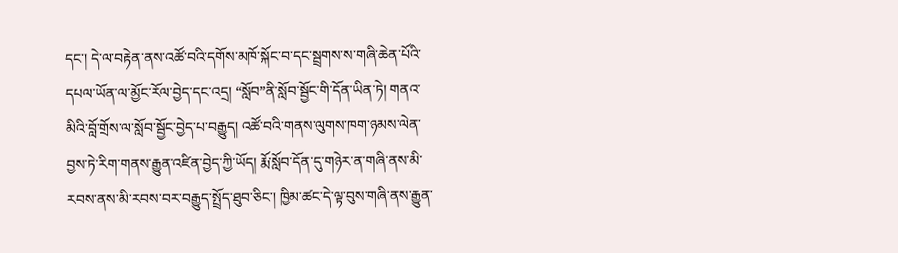དང་། དེ་ལ་བརྟེན་ནས་འཚོ་བའི་དགོས་མཁོ་སྐོང་བ་དང་སྦྲགས་ས་གཞི་ཆེན་པོའི་དཔལ་ཡོན་ལ་མྱོང་རོལ་བྱེད་དང་འདྲ། “སློབ”ནི་སློབ་སྦྱོང་གི་དོན་ཡིན་ཏེ། གནའ་མིའི་བློ་གྲོས་ལ་སློབ་སྦྱོང་བྱེད་པ་བརྒྱུད། འཚོ་བའི་གནས་ལུགས་ཁག་ཉམས་ལེན་བྱས་ཏེ་རིག་གནས་རྒྱུན་འཛིན་བྱེད་ཀྱི་ཡོད། རྨོ་སློབ་དོན་དུ་གཉེར་ན་གཞི་ནས་མི་རབས་ནས་མི་རབས་བར་བརྒྱུད་སྤྲོད་ཐུབ་ཅིང་། ཁྱིམ་ཚང་དེ་ལྟ་བུས་གཞི་ནས་རྒྱུན་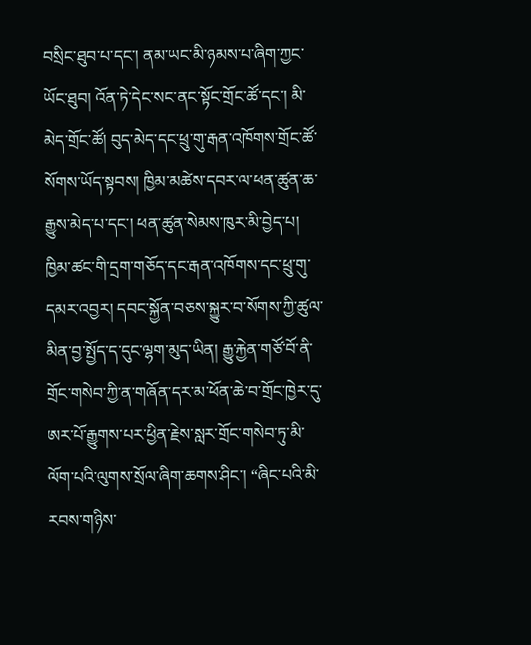བསྲིང་ཐུབ་པ་དང་། ནམ་ཡང་མི་ཉམས་པ་ཞིག་ཀྱང་ཡོང་ཐུབ། འོན་ཏེ་དེང་སང་ནང་སྟོང་གྲོང་ཚོ་དང་། མི་མེད་གྲོང་ཚོ། བུད་མེད་དང་ཕྲུ་གུ་རྒན་འཁོགས་གྲོང་ཚོ་སོགས་ཡོད་སྟབས། ཁྱིམ་མཚེས་དབར་ལ་ཕན་ཚུན་ཆ་རྒྱུས་མེད་པ་དང་། ཕན་ཚུན་སེམས་ཁུར་མི་བྱེད་པ། ཁྱིམ་ཚང་གི་དྲག་གཅོད་དང་རྒན་འཁོགས་དང་ཕྲུ་གུ་དམར་འབྱར། དབང་སྐྱོན་བཅས་སྐྱུར་བ་སོགས་ཀྱི་ཚུལ་མིན་བྱ་སྤྱོད་ད་དུང་ལྷག་མུད་ཡིན། རྒྱུ་རྐྱེན་གཙོ་བོ་ནི་གྲོང་གསེབ་ཀྱི་ན་གཞོན་དར་མ་ཕོན་ཆེ་བ་གྲོང་ཁྱེར་དུ་ཨར་པོ་རྒྱུགས་པར་ཕྱིན་རྗེས་སླར་གྲོང་གསེབ་ཏུ་མི་ལོག་པའི་ལུགས་སྲོལ་ཞིག་ཆགས་ཤིང་། “ཞིང་པའི་མི་རབས་གཉིས་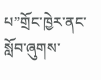པ”གྲོང་ཁྱེར་ནང་སློབ་ཞུགས་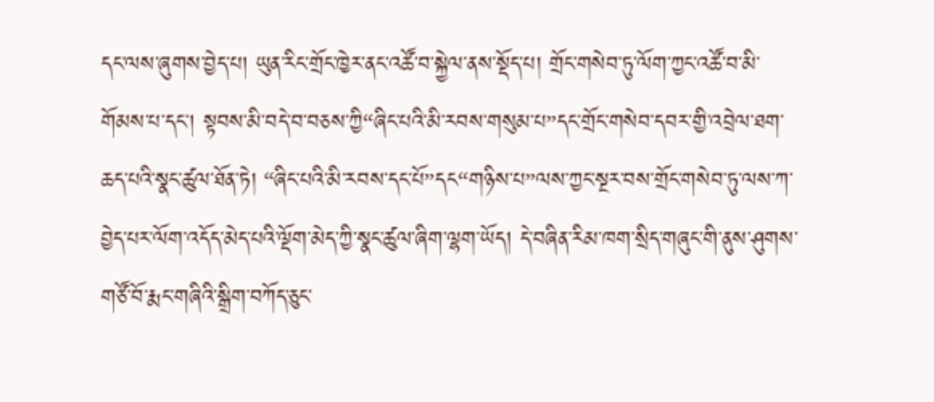དང་ལས་ཞུགས་བྱེད་པ། ཡུན་རིང་གྲོང་ཁྱེར་ནང་འཚོ་བ་སྐྱེལ་ནས་སྡོད་པ། གྲོང་གསེབ་ཏུ་ལོག་ཀྱང་འཚོ་བ་མི་གོམས་པ་དང་། སྟབས་མི་བདེ་བ་བཅས་ཀྱི“ཞིང་པའི་མི་རབས་གསུམ་པ”དང་གྲོང་གསེབ་དབར་གྱི་འབྲེལ་ཐག་ཆད་པའི་སྣང་ཚུལ་ཐོན་ཏེ། “ཞིང་པའི་མི་རབས་དང་པོ”དང“གཉིས་པ”ལས་ཀྱང་སྔར་བས་གྲོང་གསེབ་ཏུ་ལས་ཀ་བྱེད་པར་ལོག་འདོད་མེད་པའི་ལྡོག་མེད་ཀྱི་སྣང་ཚུལ་ཞིག་ལྷག་ཡོད། དེ་བཞིན་རིམ་ཁག་སྲིད་གཞུང་གི་ནུས་ཤུགས་གཙོ་བོ་རྨང་གཞིའི་སྒྲིག་བཀོད་ཅུང་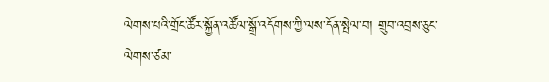ལེགས་པའི་གྲོང་ཚོར་སྐྱོན་འཚོལ་སྒྲོ་འདོགས་ཀྱི་ལས་དོན་སྤེལ་བ། གྲུབ་འབྲས་ཅུང་ལེགས་ཙམ་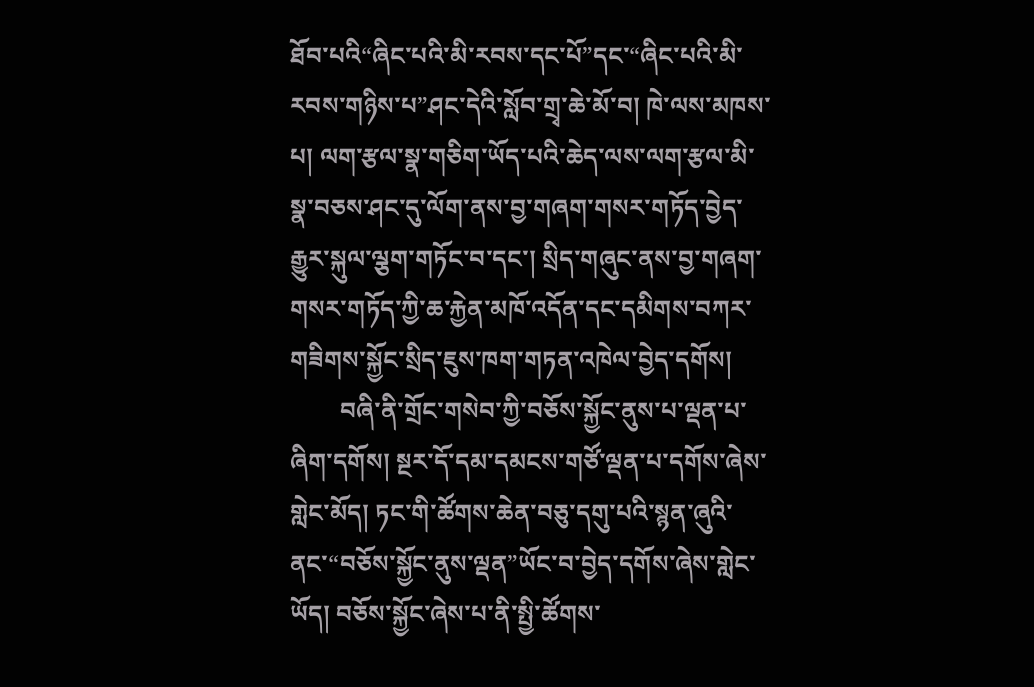ཐོབ་པའི“ཞིང་པའི་མི་རབས་དང་པོ”དང་“ཞིང་པའི་མི་རབས་གཉིས་པ”ཤང་དེའི་སློབ་གྲྭ་ཆེ་མོ་བ། ཁེ་ལས་མཁས་པ། ལག་རྩལ་སྣ་གཅིག་ཡོད་པའི་ཆེད་ལས་ལག་རྩལ་མི་སྣ་བཅས་ཤང་དུ་ལོག་ནས་བྱ་གཞག་གསར་གཏོད་བྱེད་རྒྱུར་སྐུལ་ལྕག་གཏོང་བ་དང་། སྲིད་གཞུང་ནས་བྱ་གཞག་གསར་གཏོད་ཀྱི་ཆ་རྐྱེན་མཁོ་འདོན་དང་དམིགས་བཀར་གཟིགས་སྐྱོང་སྲིད་ཇུས་ཁག་གཏན་འཁེལ་བྱེད་དགོས།
        བཞི་ནི་གྲོང་གསེབ་ཀྱི་བཅོས་སྐྱོང་ནུས་པ་ལྡན་པ་ཞིག་དགོས། སྔར་དོ་དམ་དམངས་གཙོ་ལྡན་པ་དགོས་ཞེས་གླེང་མོད། ཏང་གི་ཚོགས་ཆེན་བཅུ་དགུ་པའི་སྙན་ཞུའི་ནང་“བཅོས་སྐྱོང་ནུས་ལྡན”ཡོང་བ་བྱེད་དགོས་ཞེས་གླེང་ཡོད། བཅོས་སྐྱོང་ཞེས་པ་ནི་སྤྱི་ཚོགས་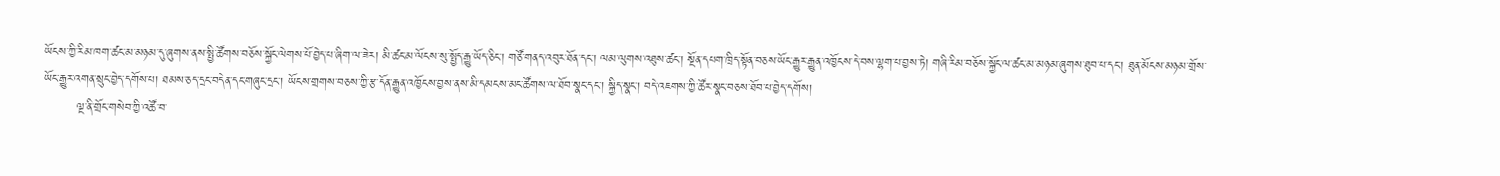ཡོངས་ཀྱི་རིམ་ཁག་ཚང་མ་མཉམ་དུ་ཞུགས་ནས་སྤྱི་ཚོགས་བཅོས་སྐྱོང་ལེགས་པོ་བྱེད་པ་ཞིག་ལ་ཟེར། མི་ཚང་མ་ལོངས་སུ་སྤྱོད་རྒྱུ་ཡོད་ཅིང་། གཙོ་གནད་འབུར་ཐོན་དང་། ལམ་ལུགས་འཐུས་ཚང་། སྔོན་དཔག་ཁྲིད་སྟོན་བཅས་ཡོང་རྒྱུར་རྒྱུན་འཁྱོངས་དེ་བས་ལྷག་པ་བྱས་ཏེ། གཞི་རིམ་བཅོས་སྐྱོང་ལ་ཚང་མ་མཉམ་ཞུགས་ཐུབ་པ་དང་། ཐུན་མོངས་མཉམ་གྲོས་ཡོང་རྒྱུར་འགན་སྲུང་བྱེད་དགོས་པ། ཐམས་ཅད་དྲང་བདེན་དང་གཞུང་དྲང་། ཡོངས་གྲགས་བཅས་ཀྱི་རྩ་དོན་རྒྱུན་འཁྱོངས་བྱས་ནས་མི་དམངས་མང་ཚོགས་ལ་ཐོབ་སྣང་དང་། སྐྱིད་སྣང་། བདེ་འཇགས་ཀྱི་ཚོར་སྣང་བཅས་ཐོབ་པ་བྱེད་དགོས།
        ལྔ་ནི་གྲོང་གསེབ་ཀྱི་འཚོ་བ་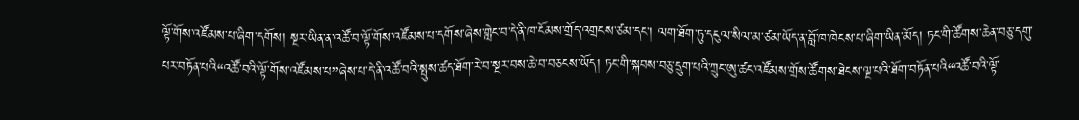ལྟོ་གོས་འཛོམས་པ་ཞིག་དགོས། སྔར་ཡིན་ན་འཚོ་བ་ལྟོ་གོས་འཛོམས་པ་དགོས་ཞེས་གླེང་བ་དེ་ནི་ཁ་ངོམས་གྲོད་འགྲངས་ཙམ་དང་། ལག་ཐོག་ཏུ་དངུལ་སིལ་མ་ཙམ་ཡོད་ན་བློ་ཁ་ཁེངས་པ་ཞིག་ཡིན་མོད། ཏང་གི་ཚོགས་ཆེན་བཅུ་དགུ་པར་བཏོན་པའི“འཚོ་བའི་ལྟོ་གོས་འཛོམས་པ”ཞེས་པ་དེ་ནི་འཚོ་བའི་སྤུས་ཚད་ཐོག་རེ་བ་སྔར་བས་ཆེ་བ་བཅངས་ཡོད། ཏང་གི་སྐབས་བཅུ་དྲུག་པའི་ཀྲུང་ཨུ་ཚང་འཛོམས་གྲོས་ཚོགས་ཐེངས་ལྔ་པའི་ཐོག་བཏོན་པའི“འཚོ་བའི་ལྟོ་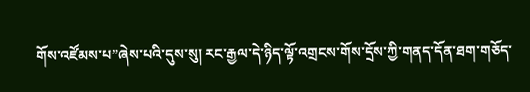གོས་འཛོམས་པ”ཞེས་པའི་དུས་སུ། རང་རྒྱལ་དེ་ཉིད་ལྟོ་འགྲངས་གོས་དྲོས་ཀྱི་གནད་དོན་ཐག་གཅོད་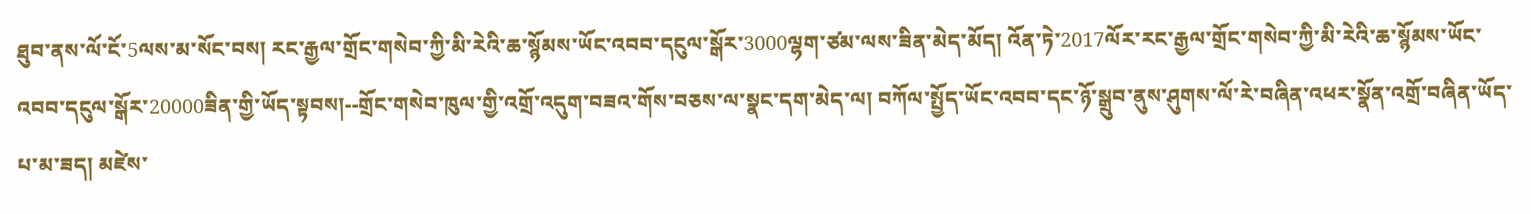ཐུབ་ནས་ལོ་ངོ་5ལས་མ་སོང་བས། རང་རྒྱལ་གྲོང་གསེབ་ཀྱི་མི་རེའི་ཆ་སྙོམས་ཡོང་འབབ་དངུལ་སྒོར་3000ལྷག་ཙམ་ལས་ཟིན་མེད་མོད། འོན་ཏེ་2017ལོར་རང་རྒྱལ་གྲོང་གསེབ་ཀྱི་མི་རེའི་ཆ་སྙོམས་ཡོང་འབབ་དངུལ་སྒོར་20000ཟིན་གྱི་ཡོད་སྟབས།--གྲོང་གསེབ་ཁུལ་གྱི་འགྲོ་འདུག་བཟའ་གོས་བཅས་ལ་སྣང་དག་མེད་ལ། བཀོལ་སྤྱོད་ཡོང་འབབ་དང་ཉོ་སྒྲུབ་ནུས་ཤུགས་ལོ་རེ་བཞིན་འཕར་སྣོན་འགྲོ་བཞིན་ཡོད་པ་མ་ཟད། མཛེས་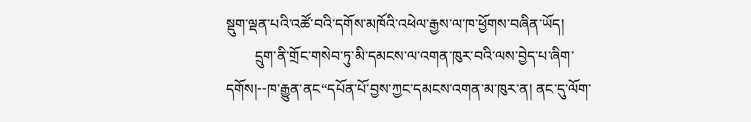སྡུག་ལྡན་པའི་འཚོ་བའི་དགོས་མཁོའི་འཕེལ་རྒྱས་ལ་ཁ་ཕྱོགས་བཞིན་ཡོད།
        དྲུག་ནི་གྲོང་གསེབ་ཏུ་མི་དམངས་ལ་འགན་ཁུར་བའི་ལས་བྱེད་པ་ཞིག་དགོས།--ཁ་རྒྱུན་ནང“དཔོན་པོ་བྱས་ཀྱང་དམངས་འགན་མ་ཁུར་ན། ནང་དུ་ལོག་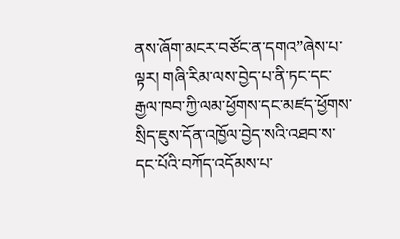ནས་ཞོག་མངར་བཙོང་ན་དགའ”ཞེས་པ་ལྟར། གཞི་རིམ་ལས་བྱེད་པ་ནི་ཏང་དང་རྒྱལ་ཁབ་ཀྱི་ལམ་ཕྱོགས་དང་མཛད་ཕྱོགས་སྲིད་ཇུས་དོན་འཁྱོལ་བྱེད་སའི་འཐབ་ས་དང་པོའི་བཀོད་འདོམས་པ་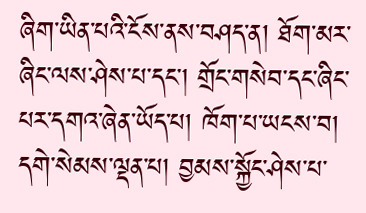ཞིག་ཡིན་པའི་ངོས་ནས་བཤད་ན། ཐོག་མར་ཞིང་ལས་ཤེས་པ་དང་། གྲོང་གསེབ་དང་ཞིང་པར་དགའ་ཞེན་ཡོད་པ། ཁོག་པ་ཡངས་བ། དགེ་སེམས་ལྡན་པ། བྱམས་སྐྱོང་ཤེས་པ་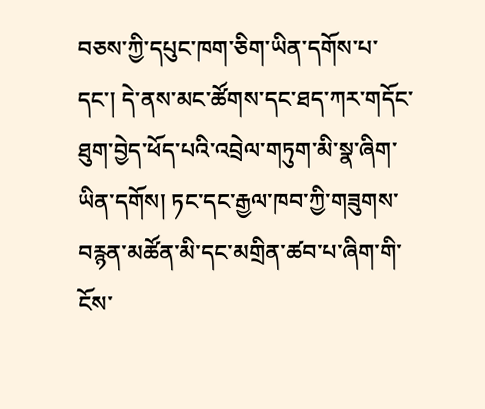བཅས་ཀྱི་དཔུང་ཁག་ཅིག་ཡིན་དགོས་པ་དང་། དེ་ནས་མང་ཚོགས་དང་ཐད་ཀར་གདོང་ཐུག་བྱེད་ཕོད་པའི་འབྲེལ་གཏུག་མི་སྣ་ཞིག་ཡིན་དགོས། ཏང་དང་རྒྱལ་ཁབ་ཀྱི་གཟུགས་བརྙན་མཚོན་མི་དང་མགྲིན་ཚབ་པ་ཞིག་གི་ངོས་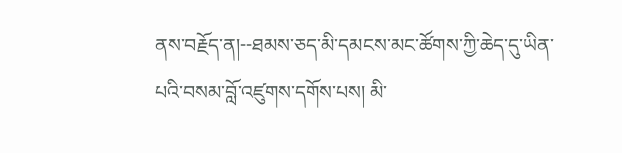ནས་བརྗོད་ན།--ཐམས་ཅད་མི་དམངས་མང་ཚོགས་ཀྱི་ཆེད་དུ་ཡིན་པའི་བསམ་བློ་འཛུགས་དགོས་པས། མི་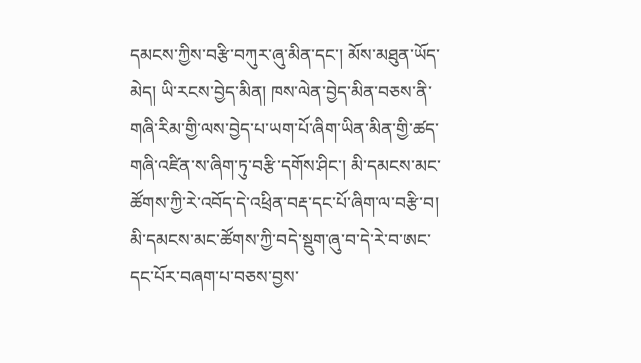དམངས་ཀྱིས་བརྩི་བཀུར་ཞུ་མིན་དང་། མོས་མཐུན་ཡོད་མེད། ཡི་རངས་བྱེད་མིན། ཁས་ལེན་བྱེད་མིན་བཅས་ནི་གཞི་རིམ་གྱི་ལས་བྱེད་པ་ཡག་པོ་ཞིག་ཡིན་མིན་གྱི་ཚད་གཞི་འཛིན་ས་ཞིག་ཏུ་བརྩི་དགོས་ཤིང་། མི་དམངས་མང་ཚོགས་ཀྱི་རེ་འབོད་དེ་འཕྲིན་བརྡ་དང་པོ་ཞིག་ལ་བརྩི་བ། མི་དམངས་མང་ཚོགས་ཀྱི་བདེ་སྡུག་ཞུ་བ་དེ་རེ་བ་ཨང་དང་པོར་བཞག་པ་བཅས་བྱས་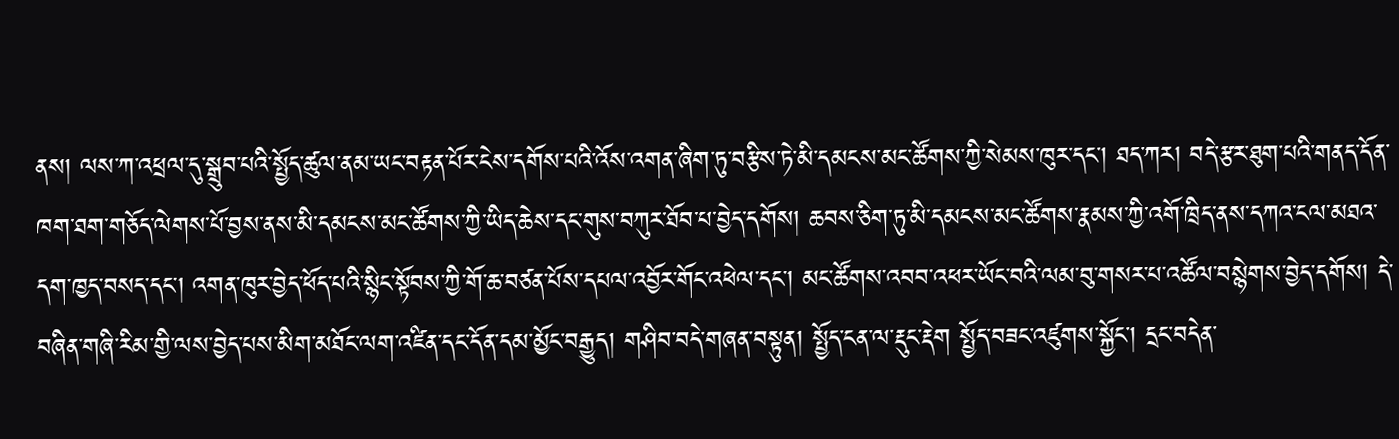ནས། ལས་ཀ་འཕྲལ་དུ་སྒྲུབ་པའི་སྤྱོད་ཚུལ་ནམ་ཡང་བརྟན་པོར་ངེས་དགོས་པའི་འོས་འགན་ཞིག་ཏུ་བརྩིས་ཏེ་མི་དམངས་མང་ཚོགས་ཀྱི་སེམས་ཁུར་དང་། ཐད་ཀར། བདེ་རྩར་ཐུག་པའི་གནད་དོན་ཁག་ཐག་གཅོད་ལེགས་པོ་བྱས་ནས་མི་དམངས་མང་ཚོགས་ཀྱི་ཡིད་ཆེས་དང་གུས་བཀུར་ཐོབ་པ་བྱེད་དགོས། ཆབས་ཅིག་ཏུ་མི་དམངས་མང་ཚོགས་རྣམས་ཀྱི་འགོ་ཁྲིད་ནས་དཀའ་ངལ་མཐའ་དག་ཁྱད་བསད་དང་། འགན་ཁུར་བྱེད་ཕོད་པའི་སྙིང་སྟོབས་ཀྱི་གོ་ཆ་བཙན་པོས་དཔལ་འབྱོར་གོང་འཕེལ་དང་། མང་ཚོགས་འབབ་འཕར་ཡོང་བའི་ལམ་བུ་གསར་པ་འཚོལ་བསྙེགས་བྱེད་དགོས། དེ་བཞིན་གཞི་རིམ་གྱི་ལས་བྱེད་པས་མིག་མཐོང་ལག་འཛིན་དང་དོན་དམ་མྱོང་བརྒྱུད། གཤིབ་བདེ་གཞན་བསྟུན། སྤྱོད་ངན་ལ་རྡུང་རྡེག སྤྱོད་བཟང་འཛུགས་སྐྱོང་། དྲང་བདེན་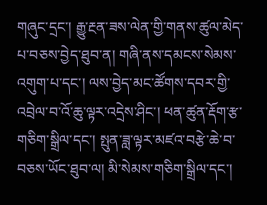གཞུང་དྲང་། རྒྱུ་རྔན་ཟས་ལེན་གྱི་གནས་ཚུལ་མེད་པ་བཅས་བྱེད་ཐུབ་ན། གཞི་ནས་དམངས་སེམས་འགུག་པ་དང་། ལས་བྱེད་མང་ཚོགས་དབར་གྱི་འབྲེལ་བ་འོ་ཆུ་ལྟར་འདྲེས་ཤིང་། ཕན་ཚུན་རྡོག་རྩ་གཅིག་སྒྲིལ་དང་། སྤུན་ཟླ་ལྟར་མཛའ་བརྩེ་ཆེ་བ་བཅས་ཡོང་ཐུབ་ལ། མི་སེམས་གཅིག་སྒྲིལ་དང་།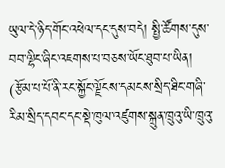ཡུལ་དེ་ཉིད་གོང་འཕེལ་དང་དུས་བདེ། སྤྱི་ཚོགས་དུས་བབ་ལྷིང་ཞིང་འཇགས་པ་བཅས་ཡོང་ཐུབ་པ་ཡིན། (རྩོམ་པ་པོ་ནི་རང་སྐྱོང་ལྗོངས་དམངས་སྲིད་ཐིང་གཞི་རིམ་སྲིད་དབང་དང་སྡེ་ཁུལ་འཛུགས་སྐྲུན་ཁྲུའུ་ཡི་ཁྲུའུ་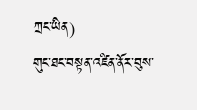ཀྲང་ཡིན)
གུང་ཐང་བསྟན་འཛིན་ནོར་བུས་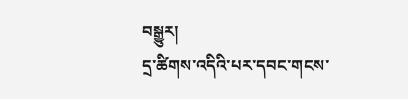བསྒྱུར།
དྲ་ཚིགས་འདིའི་པར་དབང་གངས་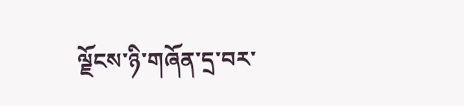ལྗོངས་ཉི་གཞོན་དྲ་བར་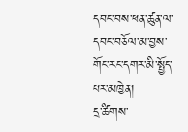དབང་བས་ཕན་ཚུན་ལ་དབང་བཅོལ་མ་བྱས་གོང་རང་དགར་མི་སྤྱོད་པར་མཁྱེན།
དྲ་ཚིགས་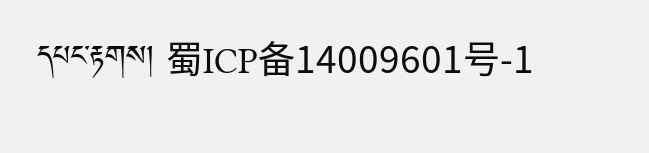དཔང་རྟགས། 蜀ICP备14009601号-1